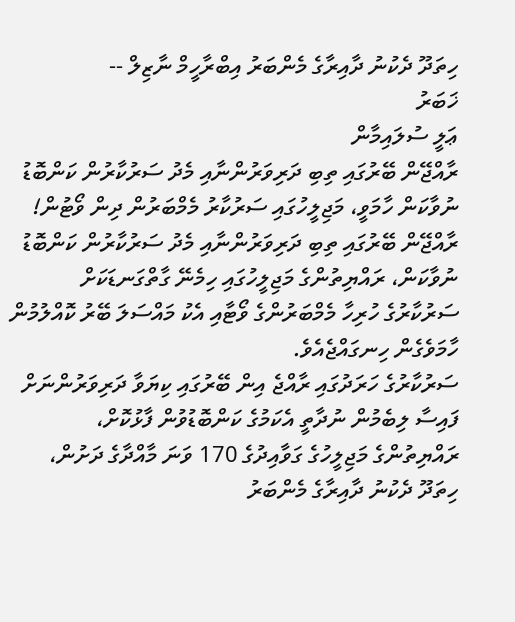ހިތަދޫ ދެކުނު ދާއިރާގެ މެންބަރު އިބްރާހީމް ނާޒިލް --
ޚަބަރު
ޢަލީ ސުލައިމާން
ރާއްޖޭން ބޭރުގައި ތިބި ދަރިވަރުންނާއި މެދު ސަރުކާރުން ކަންބޮޑު ނުވާކަން ހާމަވީ، މަޖިލީހުގައި ސަރުކާރު މެމްބަރުން ދިން ވޯޓުން!
ރާއްޖޭން ބޭރުގައި ތިބި ދަރިވަރުންނާއި މެދު ސަރުކާރުން ކަންބޮޑު ނުވާކަން، ރައްޔިތުންގެ މަޖިލީހުގައި ހިމެނޭ ގާތްގަނޑަކަށް ސަރުކާރުގެ ހުރިހާ މެމްބަރުންގެ ވޯޓާއި އެކު މައްސަލަ ބޭރު ކޮއްލުމުން ހާމަވެގެން ހިނގައްޖެއެވެ.
ސަރުކާރުގެ ހަރަދުގައި ރާއްޖެ އިން ބޭރުގައި ކިޔަވާ ދަރިވަރުންނަށް ފައިސާ ލިބެމުން ނުދާތީ އެކަމުގެ ކަންބޮޑުވުން ފާޅުކޮށް، ރައްޔިތުންގެ މަޖިލީހުގެ ގަވާއިދުގެ 170 ވަނަ މާއްދާގެ ދަށުން، ހިތަދޫ ދެކުނު ދާއިރާގެ މެންބަރު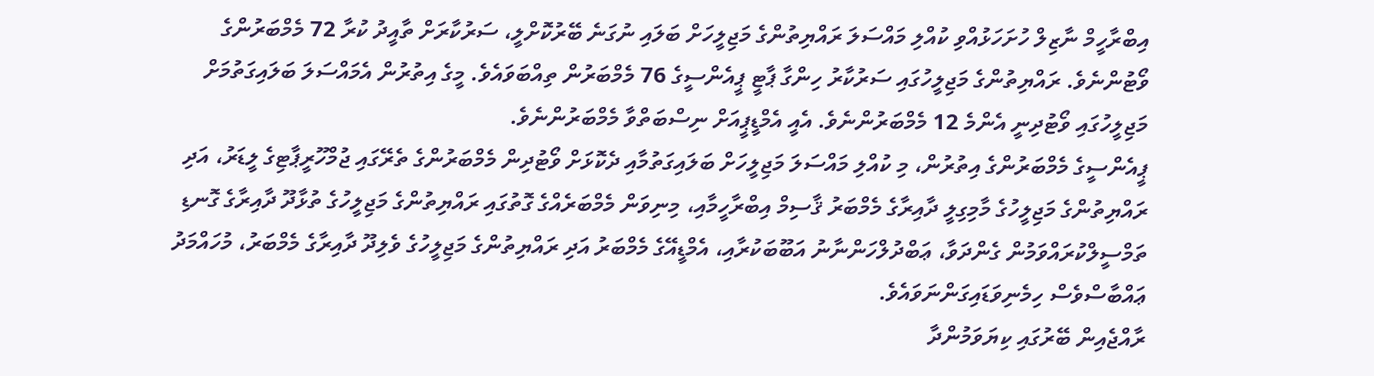އިބްރާހީމް ނާޒިލް ހުށަހަޅުއްވި ކުއްލި މައްސަލަ ރައްޔިތުންގެ މަޖިލީހަށް ބަލައި ނުގަނެ ބޭރުކޮށްލީ، ސަރުކާރަށް ތާއީދު ކުރާ 72 މެމްބަރުންގެ ވޯޓުންނެވެ. ރައްޔިތުންގެ މަޖިލީހުގައި ސަރުކާރު ހިންގާ ޕާޓީ ޕީއެންސީގެ 76 މެމްބަރުން ތިއްބަވައެވެ. މީގެ އިތުރުން އެމައްސަލަ ބަލައިގަތުމަށް މަޖިލީހުގައި ވޯޓުދިނީ އެންމެ 12 މެމްބަރުންނެވެ. އެއީ އެމްޑީޕީއަށް ނިސްބަތްވާ މެމްބަރުންނެވެ.
ޕީއެންސީގެ މެމްބަރުންގެ އިތުރުން، މި ކުއްލި މައްސަލަ މަޖިލީހަށް ބަލައިގަތުމާއި ދެކޮޅަށް ވޯޓުދިން މެމްބަރުންގެ ތެރޭގައި ޖުމްހޫރީޕާޓިގެ ލީޑަރު، އަދި ރައްޔިތުންގެ މަޖިލީހުގެ މާމިގިލީ ދާއިރާގެ މެމްބަރު ޤާސިމް އިބްރާހީމާއި، މިނިވަން މެމްބަރެއްގެ ގޮތުގައި ރައްޔިތުންގެ މަޖިލީހުގެ ތުޅާދޫ ދާއިރާގެ ގޮނޑި ތަމްސީލްކުރައްވަމުން ގެންދަވާ، ޢަބްދުލްހަންނާނު އަބޫބަކުރާއި، އެމްޑީއޭގެ މެމްބަރު އަދި ރައްޔިތުންގެ މަޖިލީހުގެ ވެލިދޫ ދާއިރާގެ މެމްބަރު، މުހައްމަދު ޢައްބާސްވެސް ހިމެނިވަޑައިގަންނަވައެވެ.
ރާއްޖެއިން ބޭރުގައި ކިޔަވަމުންދާ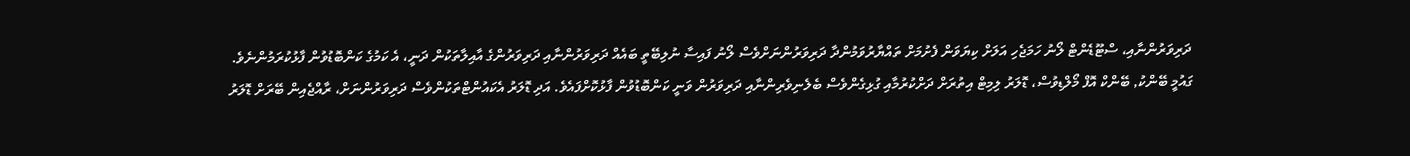ދަރިވަރުންނާއި، ސްޓޫޑެންޓް ލޯނު ހަމަޖެހި އަލަށް ކިޔަވަން ފެށުމަށް ތައްޔާރުވަމުންދާ ދަރިވަރުންނަށްވެސް ލޯނު ފައިސާ ނުލިބޭތީ ބައެއް ދަރިވަރުންނާއި ދަރިވަރުންގެ އާއިލާތަކުން ދަނީ، އެ ކަމުގެ ކަންބޮޑުވުން ފާޅުކުރަމުންނެވެ.
ގައުމީ ބޭންކު, ބޭންކް އޮފް މޯލްޑިވުސް، ޑޮލަރު ލިމިޓް އިތުރަށް ދަށްކުރުމާއި ގުޅިގެންވެސް ބެލެނިވެރިންނާއި ދަރިވަރުން ވަނީ ކަންބޮޑުވުން ފާޅުކޮށްފައެވެ. އަދި ޑޮލަރު އެކައުންޓްތަކުންވެސް ދަރިވަރުންނަށް، ރާއްޖެއިން ބޭރަށް ޑޮލަރު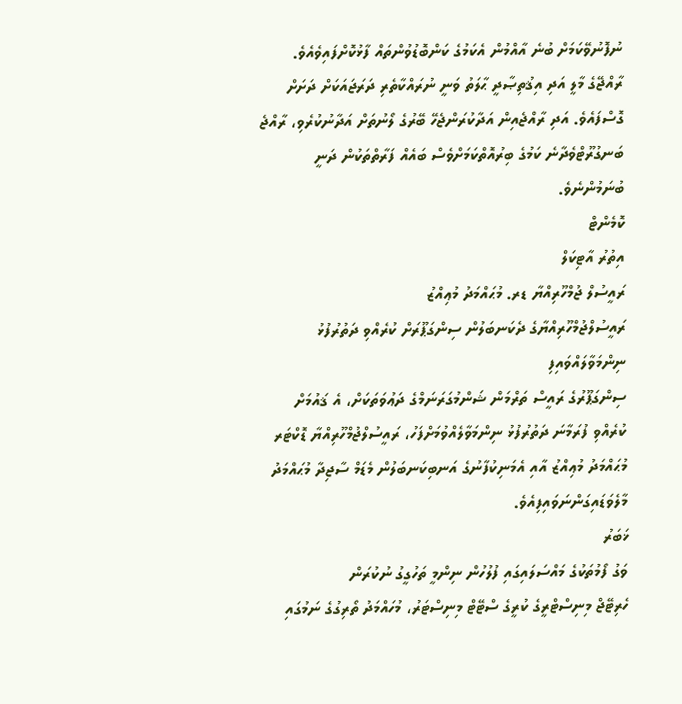ނުފޮނުވޭކަމަށް ބުނެ އާއްމުން އެކަމުގެ ކަންބޮޑުވުންތައް ފާޅުކޮށްފައިވެއެވެ.
ރާއްޖޭގެ މާލީ އަދި އިޤުތިޞާދީ ޙާލަތު ވަނީ ނުރައްކާތެރި ދަރަޖައަކަށް ދަށަށް ގޮސްފައެވެ. އަދި ރާއްޖެއިން އަދާކުރަންޖެހޭ ބޭރުގެ ލޯނުތަށް އަދާނުކުރެވި، ރާއްޖެ ބަނގުރޫޓްވެދާނެ ކަމުގެ ބިރުއޮތްކަމަށްވެސް ބައެއް ފަރާތްތަކުން ދަނީ ބުނަމުންނެވެ.
ކޮމެންޓް
އިތުރު އާޓިކަލް
ރައީސުލް ޖުމްހޫރިއްޔާ ޑރ. މުޙައްމަދު މުޢިއްޒު
ރައީސުލްޖުމްހޫރިއްޔާގެ ދެކަނބަލުން ސިންގަޕޫރަށް ކުރެއްވި ދަތުރުފުޅު ނިންމަވާލައްވައިފި
ސިންގަޕޫރުގެ ރައީސް ތަރްމަން ޝަންމުގަރަނަމްގެ ދަޢުވަތަކަށް، އެ ޤައުމަށް ކުރެއްވި ފުރަމާނަ ދަތުރުފުޅު ނިންމަވާލެއްވުމަށްފަހު، ރައީސުލްޖުމްހޫރިއްޔާ ޑޮކްޓަރ މުޙައްމަދު މުޢިއްޒު އާއި އެމަނިކުފާނުގެ އަނބިކަނބަލުން މެޑަމް ސާޖިދާ މުޙައްމަދު މާލެވަޑައިގަންނަވައިފިއެވެ.
ޚަބަރު
ވަގު ފޯމުތަކުގެ މައްސަލައިގައި ފުލުހުން ނިންމީ ތަހުގީގު ނުކުރަން
ހެރިޓޭޖް މިނިސްޓްރީގެ ކުރީގެ ސްޓޭޓް މިނިސްޓަރު، މުހައްމަދު ތޯރިގުގެ ނަމުގައި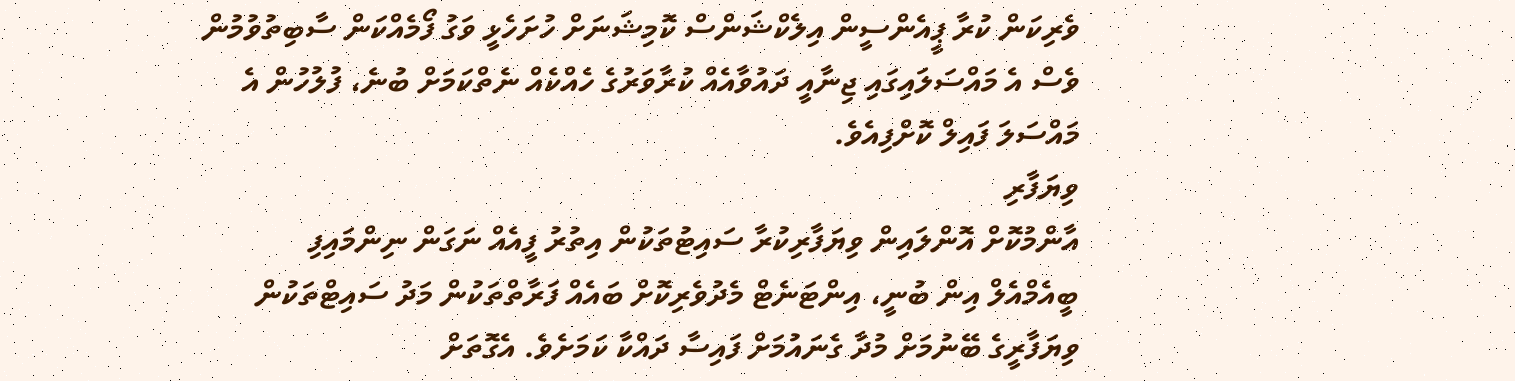ވެރިކަން ކުރާ ޕީއެންސީން އިލެކްޝަންސް ކޮމިޝަނަށް ހުށަހެޅީ ވަގު ފޯމެއްކަން ސާބިތުވުމުން ވެސް އެ މައްސަލައިގައި ޖިނާއީ ދައުވާއެއް ކުރާވަރުގެ ހެއްކެއް ނެތްކަމަށް ބުނެ، ފުލުހުން އެ މައްސަލަ ފައިލް ކޮށްފިއެވެ.
ވިޔަފާރި
އާންމުކޮށް އޮންލައިން ވިޔަފާރިކުރާ ސައިޓުތަކުން އިތުރު ފީއެއް ނަގަން ނިންމައިފި
ބީއެމްއެލް އިން ބުނީ، އިންޓަނެޓް މެދުވެރިކޮށް ބައެއް ފަރާތްތަކުން މަދު ސައިޓްތަކުން ވިޔަފާރީގެ ބޭނުމަށް މުދާ ގެނައުމަށް ފައިސާ ދައްކާ ކަމަށެވެ. އެގޮތަށް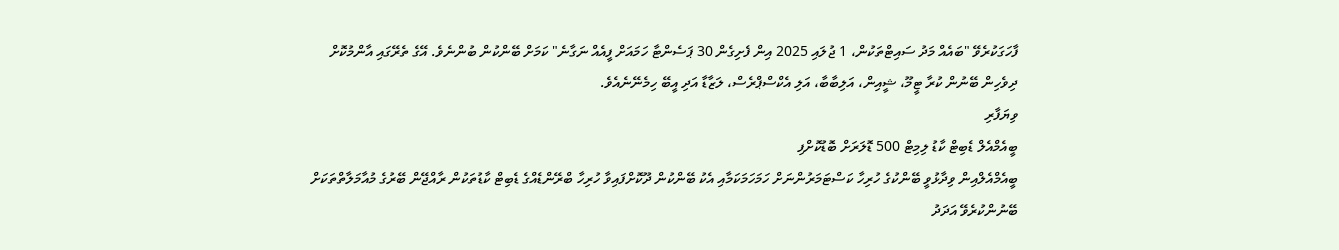ފާހަގަކުރެވޭ "ބައެއް މަދު ސައިޓްތަކުން، 1 ޖުލައި 2025 އިން ފެށިގެން 30 ޕަސެންޓާ ހަމައަށް ފީއެއް ނަގާނެ" ކަމަށް ބޭންކުން ބުންނެވެ. އޭގެ ތެރޭގައި އާންމުކޮށް ދިވެހިން ބޭނުން ކުރާ ޓީމޫ، ޝީއިން، އަލިބާބާ، އަލި އެކްސްޕްރެސް، ލަޒާޑާ އަދި އީބޭ ހިމެނޭނެއެވެ.
ވިޔަފާރި
ބީއެމްއެލް ޑެބިޓް ކާޑު ލިމިޓް 500 ޑޮލަރަށް ބޮޑުކޮށްފި
ބީއެމްއެލްއިން ވިދާޅުވީ ބޭންކުގެ ހުރިހާ ކަސްޓަމަރުންނަށް ހަމަހަމަކަމާއި އެކު ބޭންކުން ދޫކޮށްފައިވާ ހުރިހާ ބްރޭންޑެއްގެ ޑެބިޓް ކާޑުތަކުން ރާއްޖޭން ބޭރުގެ މުއާމަލާތްތަކަށް ބޭނުންކުރެވޭ އަދަދު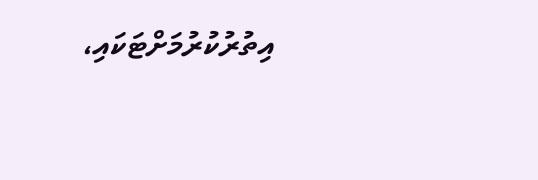އިތުރުކުރުމަށްޓަކައި،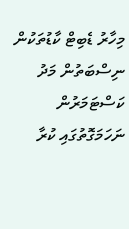މިހާރު ޑެބިޓް ކާޑުތަކުން ނިސްބަތުން މަދު ކަސްޓަމަރުން ނަހަމަގޮތުގައި ކުރާ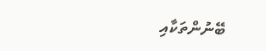ބޭނުންތަކާއި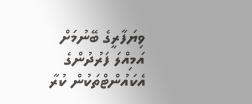ވިޔަފާރީގެ ބޭނުމަށް އަމިއްލަ ފަރުދުންގެ އެކައުންޓްތަކުން ކުރާ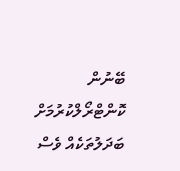ބޭނުން ކޮންޓްރޯލްކުރުމަށް ބަދަލުތަކެއް ވެސް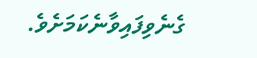ގެނެވިފައިވާނެކަމަށެވެ.